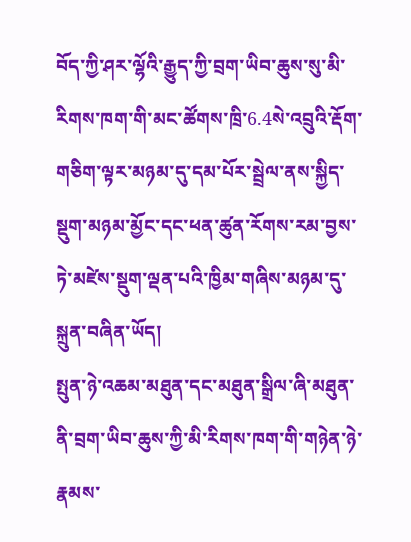བོད་ཀྱི་ཤར་ལྷོའི་རྒྱུད་ཀྱི་བྲག་ཡིབ་ཆུས་སུ་མི་རིགས་ཁག་གི་མང་ཚོགས་ཁྲི་6.4སེ་འབྲུའི་རྡོག་གཅིག་ལྟར་མཉམ་དུ་དམ་པོར་སྦྲེལ་ནས་སྐྱིད་སྡུག་མཉམ་མྱོང་དང་ཕན་ཚུན་རོགས་རམ་བྱས་ཏེ་མཛེས་སྡུག་ལྡན་པའི་ཁྱིམ་གཞིས་མཉམ་དུ་སྐྲུན་བཞིན་ཡོད།
སྤུན་ཉེ་འཆམ་མཐུན་དང་མཐུན་སྒྲིལ་ཞི་མཐུན་ནི་བྲག་ཡིབ་ཆུས་ཀྱི་མི་རིགས་ཁག་གི་གཉེན་ཉེ་རྣམས་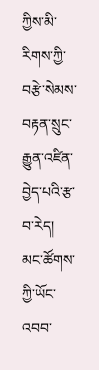ཀྱིས་མི་རིགས་ཀྱི་བརྩེ་སེམས་བརྟན་སྲུང་རྒྱུན་འཛིན་བྱེད་པའི་རྩ་བ་རེད།
མང་ཚོགས་ཀྱི་ཡོང་འབབ་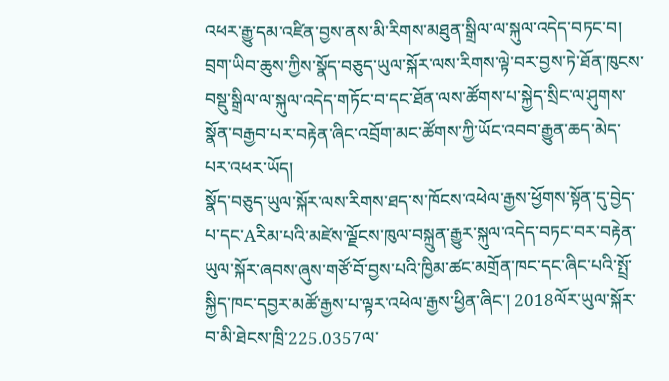འཕར་རྒྱུ་དམ་འཛིན་བྱས་ནས་མི་རིགས་མཐུན་སྒྲིལ་ལ་སྐུལ་འདེད་བཏང་བ།
བྲག་ཡིབ་ཆུས་ཀྱིས་སྣོད་བཅུད་ཡུལ་སྐོར་ལས་རིགས་ལྟེ་བར་བྱས་ཏེ་ཐོན་ཁུངས་བསྡུ་སྒྲིལ་ལ་སྐུལ་འདེད་གཏོང་བ་དང་ཐོན་ལས་ཚོགས་པ་སྐྱེད་སྲིང་ལ་ཤུགས་སྣོན་བརྒྱབ་པར་བརྟེན་ཞིང་འབྲོག་མང་ཚོགས་ཀྱི་ཡོང་འབབ་རྒྱུན་ཆད་མེད་པར་འཕར་ཡོད།
སྣོད་བཅུད་ཡུལ་སྐོར་ལས་རིགས་ཐད་ས་ཁོངས་འཕེལ་རྒྱས་ཕྱོགས་སྟོན་དུ་བྱེད་པ་དང་Aརིམ་པའི་མཛེས་ལྗོངས་ཁུལ་བསྐྲུན་རྒྱུར་སྐུལ་འདེད་བཏང་བར་བརྟེན་ཡུལ་སྐོར་ཞབས་ཞུས་གཙོ་བོ་བྱས་པའི་ཁྱིམ་ཚང་མགྲོན་ཁང་དང་ཞིང་པའི་སྤྲོ་སྐྱིད་ཁང་དབྱར་མཚོ་རྒྱས་པ་ལྟར་འཕེལ་རྒྱས་ཕྱིན་ཞིང་། 2018ལོར་ཡུལ་སྐོར་བ་མི་ཐེངས་ཁྲི་225.0357ལ་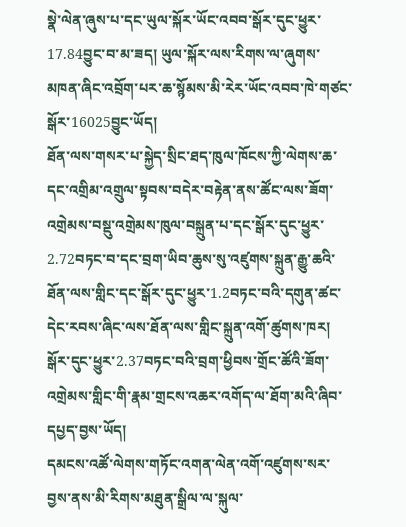སྣེ་ལེན་ཞུས་པ་དང་ཡུལ་སྐོར་ཡོང་འབབ་སྒོར་དུང་ཕྱུར་17.84བྱུང་བ་མ་ཟད། ཡུལ་སྐོར་ལས་རིགས་ལ་ཞུགས་མཁན་ཞིང་འབྲོག་པར་ཆ་སྙོམས་མི་རེར་ཡོང་འབབ་ཁེ་གཙང་སྒོར་16025བྱུང་ཡོད།
ཐོན་ལས་གསར་པ་སྐྱེད་སྲིང་ཐད་ཁུལ་ཁོངས་ཀྱི་ལེགས་ཆ་དང་འགྲིམ་འགྲུལ་སྟབས་བདེར་བརྟེན་ནས་ཚོང་ལས་ཟོག་འགྲེམས་བསྡུ་འགྲེམས་ཁུལ་བསྐྲུན་པ་དང་སྒོར་དུང་ཕྱུར་2.72བཏང་བ་དང་བྲག་ཡིབ་ཆུས་སུ་འཛུགས་སྐྲུན་རྒྱུ་ཆའི་ཐོན་ལས་གླིང་དང་སྒོར་དུང་ཕྱུར་1.2བཏང་བའི་དགུན་ཚང་དེང་རབས་ཞིང་ལས་ཐོན་ལས་གླིང་སྐྲུན་འགོ་ཚུགས་ཁར། སྒོར་དུང་ཕྱུར་2.37བཏང་བའི་བྲག་ཕྱིབས་གྲོང་ཚོའི་ཟོག་འགྲེམས་གླིང་གི་རྣམ་གྲངས་འཆར་འགོད་ལ་ཐོག་མའི་ཞིབ་དཔྱད་བྱས་ཡོད།
དམངས་འཚོ་ལེགས་གཏོང་འགན་ལེན་འགོ་འཛུགས་སར་བྱས་ནས་མི་རིགས་མཐུན་སྒྲིལ་ལ་སྐུལ་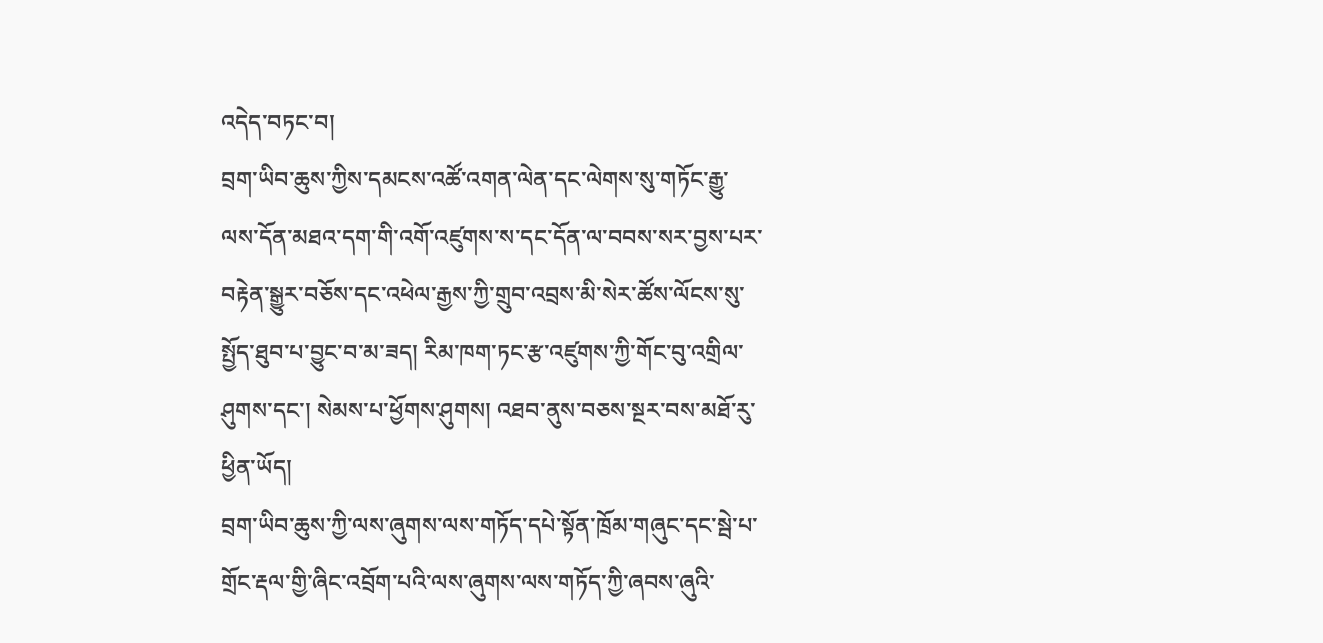འདེད་བཏང་བ།
བྲག་ཡིབ་ཆུས་ཀྱིས་དམངས་འཚོ་འགན་ལེན་དང་ལེགས་སུ་གཏོང་རྒྱུ་ལས་དོན་མཐའ་དག་གི་འགོ་འཛུགས་ས་དང་དོན་ལ་བབས་སར་བྱས་པར་བརྟེན་སྒྱུར་བཅོས་དང་འཕེལ་རྒྱས་ཀྱི་གྲུབ་འབྲས་མི་སེར་ཚོས་ལོངས་སུ་སྤྱོད་ཐུབ་པ་བྱུང་བ་མ་ཟད། རིམ་ཁག་ཏང་རྩ་འཛུགས་ཀྱི་གོང་བུ་འགྲིལ་ཤུགས་དང་། སེམས་པ་ཕྱོགས་ཤུགས། འཐབ་ནུས་བཅས་སྔར་བས་མཐོ་རུ་ཕྱིན་ཡོད།
བྲག་ཡིབ་ཆུས་ཀྱི་ལས་ཞུགས་ལས་གཏོད་དཔེ་སྟོན་ཁྲོམ་གཞུང་དང་སྦེ་པ་གྲོང་རྡལ་གྱི་ཞིང་འབྲོག་པའི་ལས་ཞུགས་ལས་གཏོད་ཀྱི་ཞབས་ཞུའི་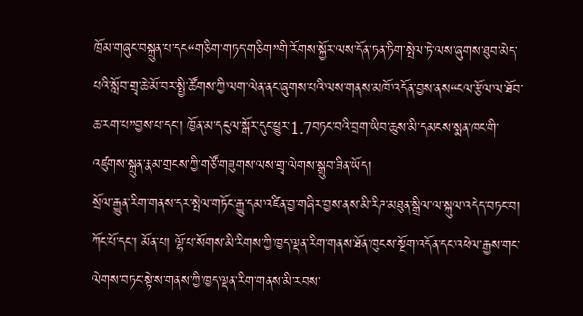ཁྲོམ་གཞུང་བསྐྲུན་པ་དང“གཅིག་གཏད་གཅིག”གི་རོགས་སྐྱོར་ལས་དོན་ཏན་ཏིག་སྤེལ་ཏེ་ལས་ཞུགས་ཐུབ་མེད་པའི་སློབ་གྲྭ་ཆེ་མོ་བར་སྤྱི་ཚོགས་ཀྱི་ལག་ལེན་ནང་ཞུགས་པའི་ལས་གནས་མཁོ་འདོན་བྱས་ནས“ངལ་རྩོལ་ལ་ཐོབ་ཆ་རག་པ”བྱས་པ་དང་། ཁྱོན་མ་དངུལ་སྒོར་དུང་ཕྱུར་1.7བཏང་བའི་བྲག་ཡིབ་ཆུས་མི་དམངས་སྨན་ཁང་གི་འཛུགས་སྐྲུན་རྣམ་གྲངས་ཀྱི་གཙོ་གཟུགས་ལས་གྲྭ་ལེགས་སྒྲུབ་ཟིན་ཡོད།
སྲོལ་རྒྱུན་རིག་གནས་དར་སྤེལ་གཏོང་རྒྱུ་དམ་འཛིན་བྱ་གཞིར་བྱས་ནས་མི་རིཌ་མཐུན་སྒྲིལ་ལ་སྐུལ་འདེད་བཏང་བ།
ཀོང་པོ་དང་། མོན་པ། ལྷོ་པ་སོགས་མི་རིགས་ཀྱི་ཁྱད་ལྡན་རིག་གནས་ཐོན་ཁུངས་སྔོག་འདོན་དང་འཕེལ་རྒྱས་གང་ལེགས་བཏང་སྟེ་ས་གནས་ཀྱི་ཁྱད་ལྡན་རིག་གནས་མི་རབས་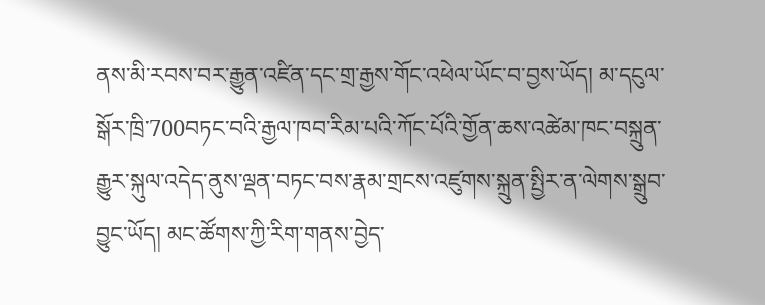ནས་མི་རབས་བར་རྒྱུན་འཛིན་དང་གྲ་རྒྱས་གོང་འཕེལ་ཡོང་བ་བྱས་ཡོད། མ་དངུལ་སྒོར་ཁྲི་700བཏང་བའི་རྒྱལ་ཁབ་རིམ་པའི་ཀོང་པོའི་གྱོན་ཆས་འཚེམ་ཁང་བསྐྲུན་རྒྱུར་སྐུལ་འདེད་ནུས་ལྡན་བཏང་བས་རྣམ་གྲངས་འཛུགས་སྐྲུན་སྤྱིར་ན་ལེགས་སྒྲུབ་བྱུང་ཡོད། མང་ཚོགས་ཀྱི་རིག་གནས་བྱེད་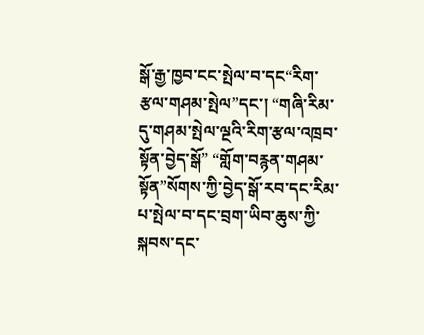སྒོ་རྒྱ་ཁྱབ་ངང་སྤེལ་བ་དང“རིག་རྩལ་གཤམ་སྤེལ”དང་། “གཞི་རིམ་དུ་གཤམ་སྤེལ་ལྔའི་རིག་རྩལ་འཁྲབ་སྟོན་བྱེད་སྒོ” “གློག་བརྙན་གཤམ་སྟོན”སོགས་ཀྱི་བྱེད་སྒོ་རབ་དང་རིམ་པ་སྤེལ་བ་དང་བྲག་ཡིབ་ཆུས་ཀྱི་སྐབས་དང་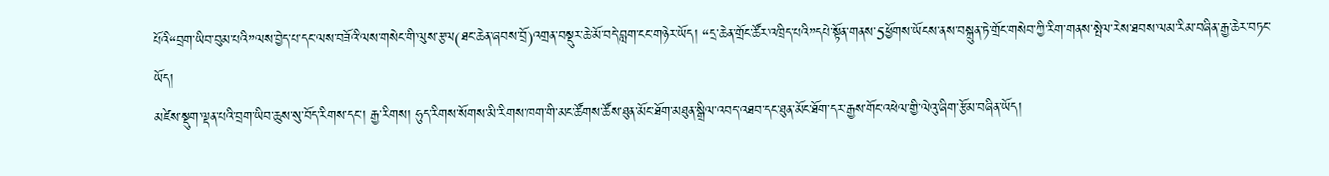པོའི“བྲག་ཡིབ་བུམ་པའི”ལས་བྱེད་པ་དང་ལས་བཟོའི་ལས་གསེང་གི་ལུས་རྩལ(ཐང་ཆེན་ཞབས་བྲོ)འགྲན་བསྡུར་ཆེ་མོ་བདེ་བླག་ངང་གཉེར་ཡོད། “དྲ་ཆེན་གྲོང་ཚོར་འཁྲིད་པའི”དཔེ་སྟོན་གནས་5ཕྱོགས་ཡོངས་ནས་བསྐྲུན་ཏེ་གྲོང་གསེབ་ཀྱི་རིག་གནས་སྤེལ་རེས་ཐབས་ལམ་རིམ་བཞིན་རྒྱ་ཆེར་བཏང་ཡོད།
མཛེས་སྡུག་ལྡན་པའི་བྲག་ཡིབ་ཆུས་སུ་བོད་རིགས་དང་། རྒྱ་རིགས། ཧུད་རིགས་སོགས་མི་རིགས་ཁག་གི་མང་ཚོགས་ཚོས་ཐུན་མོང་ཐོག་མཐུན་སྒྲིལ་འབད་འཐབ་དང་ཐུན་མོང་ཐོག་དར་རྒྱས་གོང་འཕེལ་གྱི་ལེའུ་ཞིག་རྩོམ་བཞིན་ཡོད།